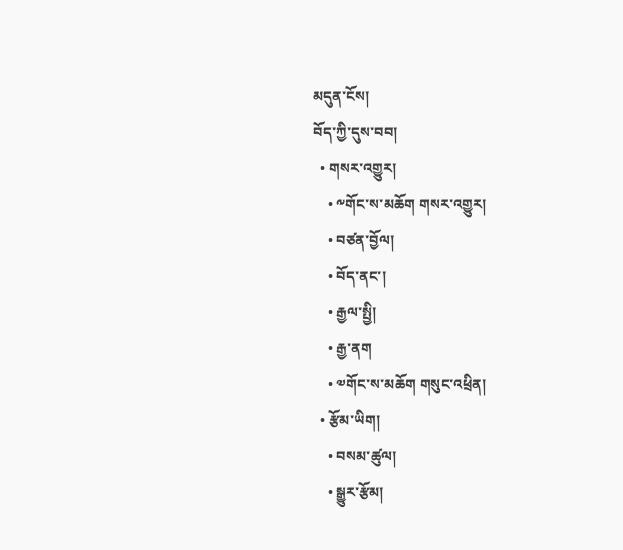མདུན་ངོས།
བོད་ཀྱི་དུས་བབ།
  • གསར་འགྱུར།
    • ༸གོང་ས་མཆོག གསར་འགྱུར།
    • བཙན་བྱོལ།
    • བོད་ནང་།
    • རྒྱལ་སྤྱི།
    • རྒྱ་ནག
    • ༧གོང་ས་མཆོག གསུང་འཕྲིན།
  • རྩོམ་ཡིག།
    • བསམ་ཚུལ།
    • སྒྱུར་རྩོམ།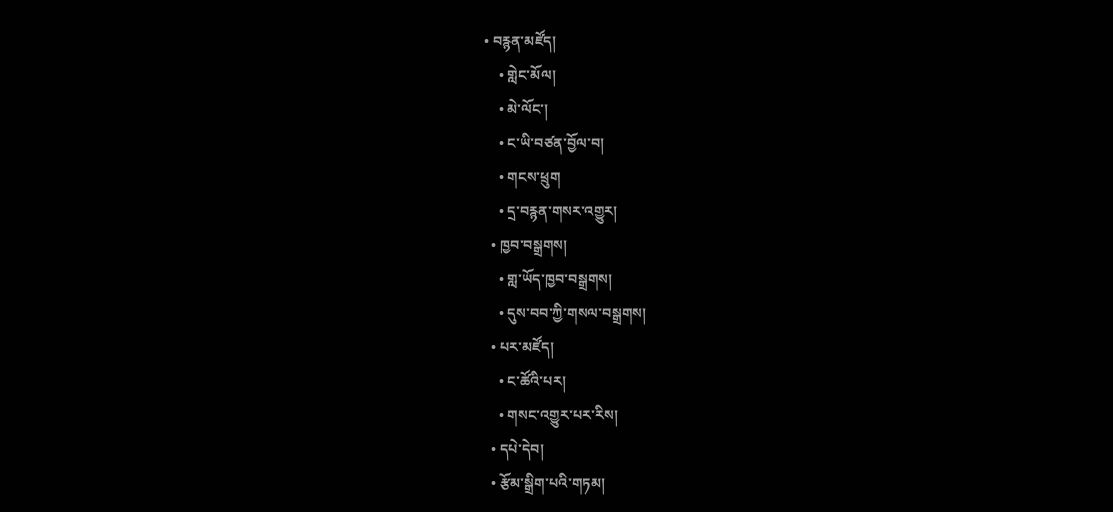• བརྙན་མཛོད།
    • གླེང་མོལ།
    • མེ་ལོང་།
    • ང་ཡི་བཙན་བྱོལ་བ།
    • གངས་ཕྲུག
    • དྲ་བརྙན་གསར་འགྱུར།
  • ཁྱབ་བསྒྲགས།
    • གླ་ཡོད་ཁྱབ་བསྒྲགས།
    • དུས་བབ་ཀྱི་གསལ་བསྒྲགས།
  • པར་མཛོད།
    • ང་ཚོའི་པར།
    • གསང་འགྱུར་པར་རིས།
  • དཔེ་དེབ།
  • རྩོམ་སྒྲིག་པའི་གཏམ།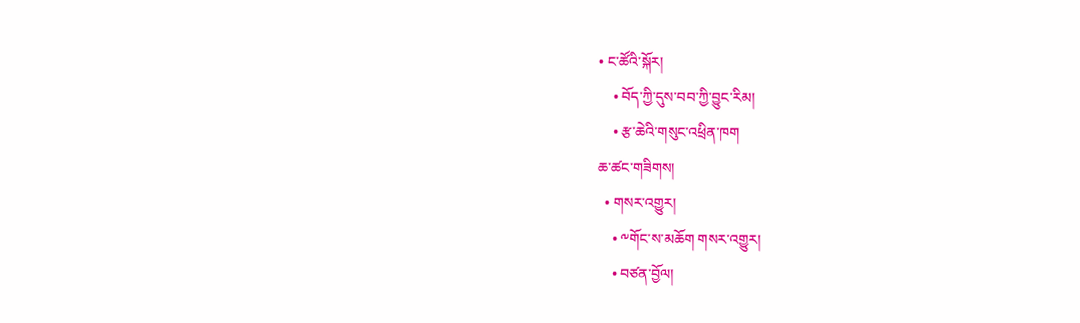• ང་ཚོའི་སྐོར།
    • བོད་ཀྱི་དུས་བབ་ཀྱི་བྱུང་རིམ།
    • རྩ་ཆེའི་གསུང་འཕྲིན་ཁག
ཆ་ཚང་གཟིགས།
  • གསར་འགྱུར།
    • ༸གོང་ས་མཆོག གསར་འགྱུར།
    • བཙན་བྱོལ།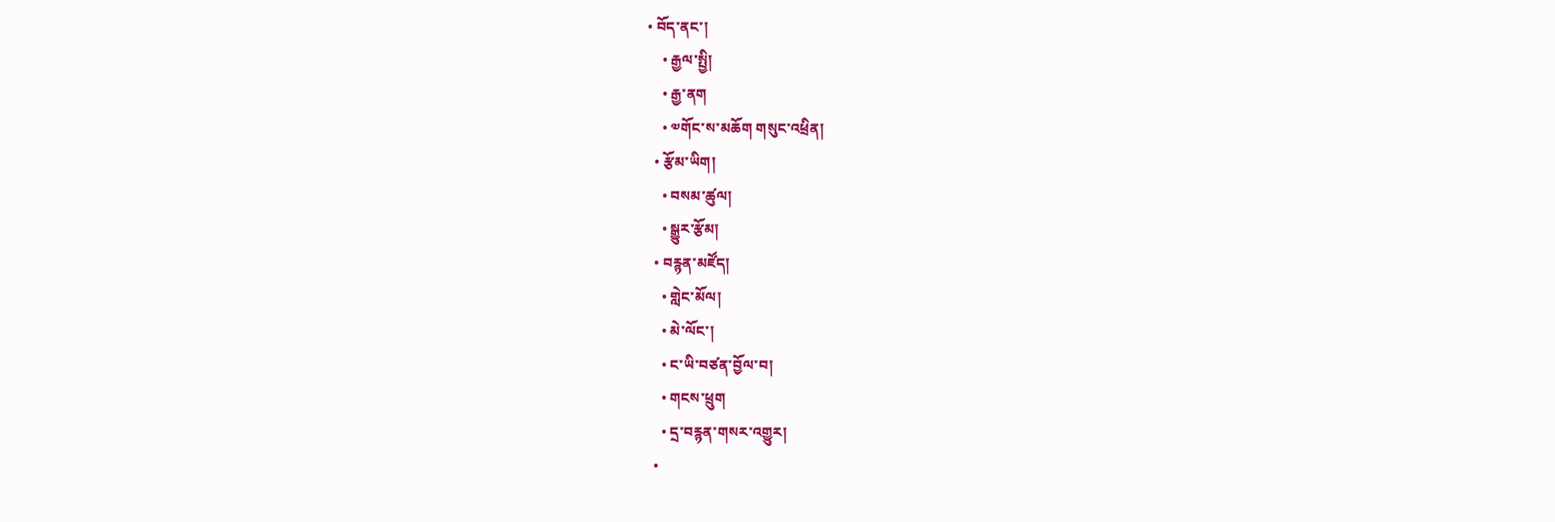• བོད་ནང་།
    • རྒྱལ་སྤྱི།
    • རྒྱ་ནག
    • ༧གོང་ས་མཆོག གསུང་འཕྲིན།
  • རྩོམ་ཡིག།
    • བསམ་ཚུལ།
    • སྒྱུར་རྩོམ།
  • བརྙན་མཛོད།
    • གླེང་མོལ།
    • མེ་ལོང་།
    • ང་ཡི་བཙན་བྱོལ་བ།
    • གངས་ཕྲུག
    • དྲ་བརྙན་གསར་འགྱུར།
  •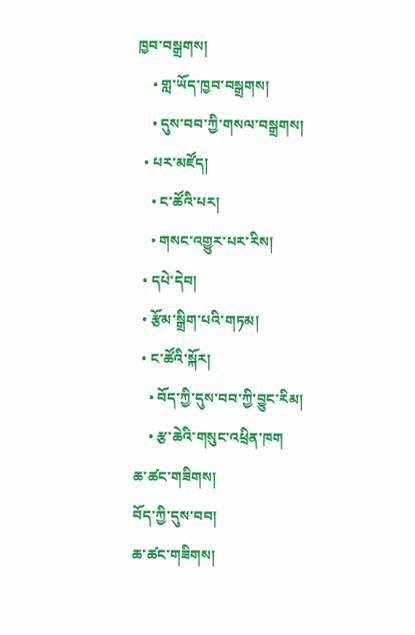ཁྱབ་བསྒྲགས།
    • གླ་ཡོད་ཁྱབ་བསྒྲགས།
    • དུས་བབ་ཀྱི་གསལ་བསྒྲགས།
  • པར་མཛོད།
    • ང་ཚོའི་པར།
    • གསང་འགྱུར་པར་རིས།
  • དཔེ་དེབ།
  • རྩོམ་སྒྲིག་པའི་གཏམ།
  • ང་ཚོའི་སྐོར།
    • བོད་ཀྱི་དུས་བབ་ཀྱི་བྱུང་རིམ།
    • རྩ་ཆེའི་གསུང་འཕྲིན་ཁག
ཆ་ཚང་གཟིགས།
བོད་ཀྱི་དུས་བབ།
ཆ་ཚང་གཟིགས།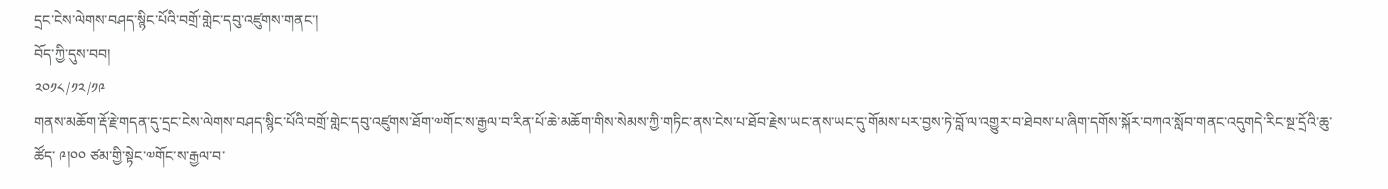དྲང་ངེས་ལེགས་བཤད་སྙིང་པོའི་བགྲོ་གླེང་དབུ་འཛུགས་གནང་།
བོད་ཀྱི་དུས་བབ།
༢༠༡༨/༡༢/༡༩
གནས་མཆོག་རྡོ་རྗེ་གདན་དུ་དྲང་ངེས་ལེགས་བཤད་སྙིང་པོའི་བགྲོ་གླེང་དབུ་འཛུགས་ཐོག་༧གོང་ས་རྒྱལ་བ་རིན་པོ་ཆེ་མཆོག་གིས་སེམས་ཀྱི་གཏིང་ནས་ངེས་པ་ཐོབ་རྗེས་ཡང་ནས་ཡང་དུ་གོམས་པར་བྱས་ཏེ་བློ་ལ་འགྱུར་བ་ཐེབས་པ་ཞིག་དགོས་སྐོར་བཀའ་སློབ་གནང་འདུགདེ་རིང་སྔ་དྲོའི་ཆུ་ཚོད་ ༩།༠༠ ཙམ་གྱི་སྟེང་༧གོང་ས་རྒྱལ་བ་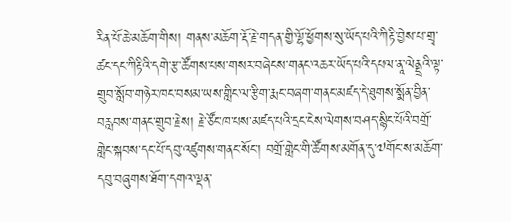རིན་པོ་ཆེ་མཆོག་གིས། གནས་མཆོག་རྡོ་རྗེ་གདན་གྱི་ལྷོ་ཕྱོགས་སུ་ཡོད་པའི་ཀིརྟི་བྱེས་པ་གྲྭ་ཚང་དང་ཀིརྟིའི་དགེ་རྩ་ཚོགས་པས་གསར་བཞེངས་གནང་འཆར་ཡོད་པའི་དཔལ་ནཱ་ལེནྡྲའི་ལྟ་གྲུབ་སློབ་གཉེར་ཁང་བསམ་ཡས་གླིང་ལ་རྩིག་རྨང་བཞག་གནང་མཛད་དེ་ཐུགས་སྨོན་བྱིན་བརླབས་གནང་གྲུབ་རྗེས། རྗེ་ཙོང་ཁ་པས་མཛད་པའི་དྲང་ངེས་ལེགས་བཤད་སྙིང་པོའི་བགྲོ་གླེང་སྐབས་དང་པོ་དབུ་འཛུགས་གནང་སོང་། བགྲོ་གླེང་གི་ཚོགས་མགོན་དུ་༧གོང་ས་མཆོག་དབུ་བཞུགས་ཐོག་དགའ་ལྡན་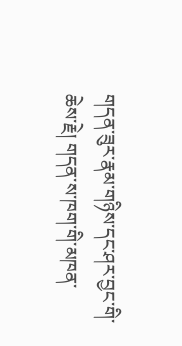གདན་ཟུར་རྣམ་གཉིས་དང་ཤར་བྱང་གི་ཆེས་རྗེ། གདན་ས་ཁག་གི་མཁན་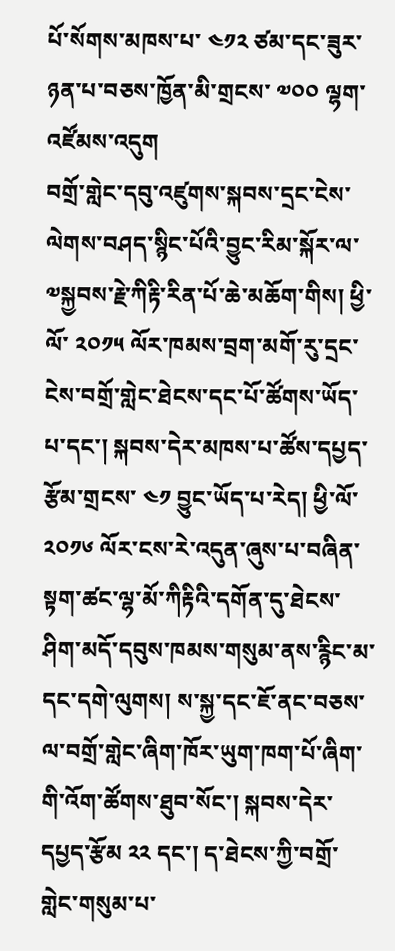པོ་སོགས་མཁས་པ་ ༤༡༢ ཙམ་དང་ཟུར་ཉན་པ་བཅས་ཁྱོན་མི་གྲངས་ ༧༠༠ ལྷག་འཛོམས་འདུག
བགྲོ་གླེང་དབུ་འཛུགས་སྐབས་དྲང་ངེས་ལེགས་བཤད་སྙིང་པོའི་བྱུང་རིམ་སྐོར་ལ་༧སྐྱབས་རྗེ་ཀིརྟི་རིན་པོ་ཆེ་མཆོག་གིས། ཕྱི་ལོ་ ༢༠༡༥ ལོར་ཁམས་བྲག་མགོ་རུ་དྲང་ངེས་བགྲོ་གླེང་ཐེངས་དང་པོ་ཚོགས་ཡོད་པ་དང་། སྐབས་དེར་མཁས་པ་ཚོས་དཔྱད་རྩོམ་གྲངས་ ༤༡ བྱུང་ཡོད་པ་རེད། ཕྱི་ལོ་ ༢༠༡༦ ལོར་ངས་རེ་འདུན་ཞུས་པ་བཞིན་སྟག་ཚང་ལྷ་མོ་ཀིརྟིའི་དགོན་དུ་ཐེངས་ཤིག་མདོ་དབུས་ཁམས་གསུམ་ནས་རྙིང་མ་དང་དགེ་ལུགས། ས་སྐྱ་དང་ཇོ་ནང་བཅས་ལ་བགྲོ་གླེང་ཞིག་ཁོར་ཡུག་ཁག་པོ་ཞིག་གི་འོག་ཚོགས་ཐུབ་སོང་། སྐབས་དེར་དཔྱད་རྩོམ ༢༢ དང་། ད་ཐེངས་ཀྱི་བགྲོ་གླེང་གསུམ་པ་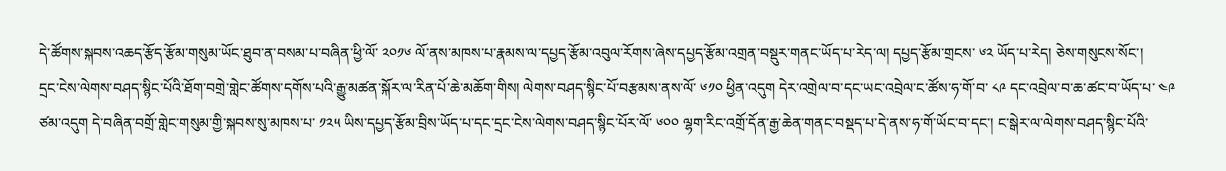དེ་ཚོགས་སྐབས་འཆད་རྩོད་རྩོམ་གསུམ་ཡོང་ཐུབ་ན་བསམ་པ་བཞིན་ཕྱི་ལོ་ ༢༠༡༦ ལོ་ནས་མཁས་པ་རྣམས་ལ་དཔྱད་རྩོམ་འབུལ་རོགས་ཞེས་དཔྱད་རྩོམ་འགྲན་བསྡུར་གནང་ཡོད་པ་རེད་ལ། དཔྱད་རྩོམ་གྲངས་ ༦༢ ཡོད་པ་རེད། ཅེས་གསུངས་སོང་།
དྲང་ངེས་ལེགས་བཤད་སྙིང་པོའི་ཐོག་བགྲེ་གླེང་ཚོགས་དགོས་པའི་རྒྱུ་མཚན་སྐོར་ལ་རིན་པོ་ཆེ་མཆོག་གིས། ལེགས་བཤད་སྙིང་པོ་བརྩམས་ནས་ལོ་ ༦༡༠ ཕྱིན་འདུག དེར་འགྲེལ་བ་དང་ཡང་འབྲེལ་ང་ཚོས་ཧ་གོ་བ་ ༨༩ དང་འབྲེལ་བ་ཆ་ཚང་བ་ཡོད་པ་ ༤༩ ཙམ་འདུག དེ་བཞིན་བགྲོ་གླེང་གསུམ་གྱི་སྐབས་སུ་མཁས་པ་ ༡༢༥ ཡིས་དཔྱད་རྩོམ་བྲིས་ཡོད་པ་དང་དྲང་ངེས་ལེགས་བཤད་སྙིང་པོར་ལོ་ ༦༠༠ ལྷག་རིང་འགྲོ་དོན་རྒྱ་ཆེན་གནང་བསྡད་པ་དེ་ནས་ཧ་གོ་ཡོང་བ་དང་། ང་སྒེར་ལ་ལེགས་བཤད་སྙིང་པོའི་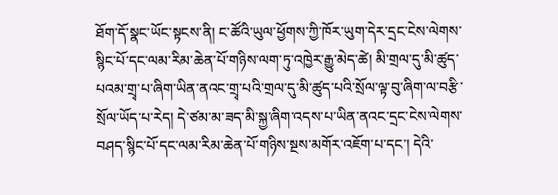ཐོག་དོ་སྣང་ཡོང་སྟངས་ནི། ང་ཚོའི་ཡུལ་ཕྱོགས་ཀྱི་ཁོར་ཡུག་དེར་དྲང་ངེས་ལེགས་སྙིང་པོ་དང་ལམ་རིམ་ཆེན་པོ་གཉིས་ལག་ཏུ་འཁྱེར་རྒྱུ་མེད་ཚེ། མི་གྲལ་དུ་མི་ཚུད་པའམ་གྲྭ་པ་ཞིག་ཡིན་ནའང་གྲྭ་པའི་གྲལ་དུ་མི་ཚུད་པའི་སྲོལ་ལྟ་བུ་ཞིག་ལ་བརྩི་སྲོལ་ཡོད་པ་རེད། དེ་ཙམ་མ་ཟད་མི་སྐྱ་ཞིག་འདས་པ་ཡིན་ནའང་དྲང་ངེས་ལེགས་བཤད་སྙིང་པོ་དང་ལམ་རིམ་ཆེན་པོ་གཉིས་སྔས་མགོར་འཇོག་པ་དང་། དེའི་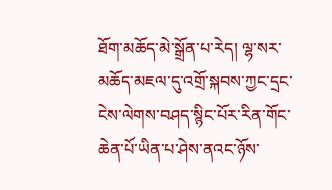ཐོག་མཆོད་མེ་སྒྲོན་པ་རེད། ལྷ་སར་མཆོད་མཇལ་དུ་འགྲོ་སྐབས་ཀྱང་དྲང་ངེས་ལེགས་བཤད་སྙིང་པོར་རིན་གོང་ཆེན་པོ་ཡིན་པ་ཤེས་ནའང་ཉོས་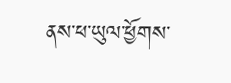ནས་ཕ་ཡུལ་ཕྱོགས་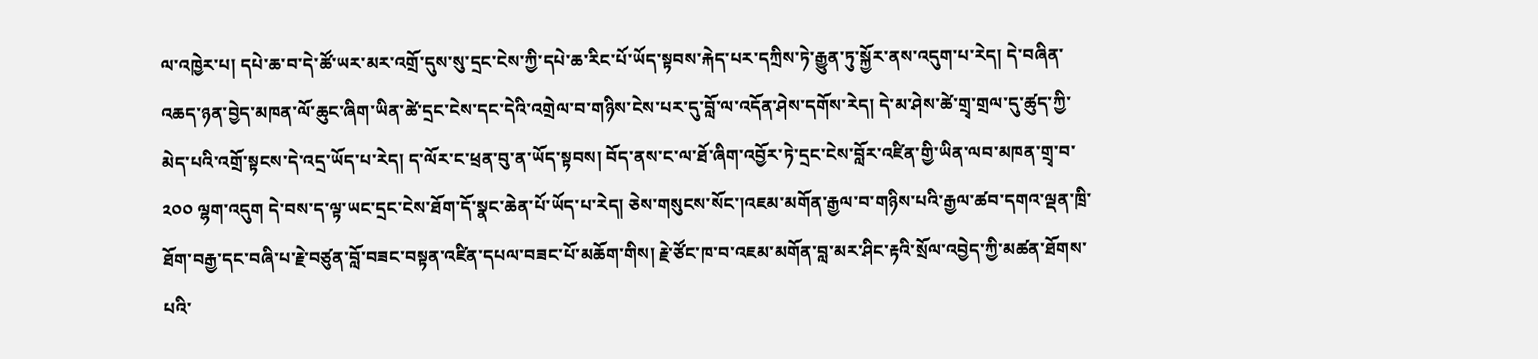ལ་འཁྱེར་པ། དཔེ་ཆ་བ་དེ་ཚོ་ཡར་མར་འགྲོ་དུས་སུ་དྲང་ངེས་ཀྱི་དཔེ་ཆ་རིང་པོ་ཡོད་སྟབས་རྐེད་པར་དཀྲིས་ཏེ་རྒྱུན་ཏུ་སྐྱོར་ནས་འདུག་པ་རེད། དེ་བཞིན་འཆད་ཉན་བྱེད་མཁན་ལོ་ཆུང་ཞིག་ཡིན་ཚེ་དྲང་ངེས་དང་དེའི་འགྲེལ་བ་གཉིས་ངེས་པར་དུ་བློ་ལ་འདོན་ཤེས་དགོས་རེད། དེ་མ་ཤེས་ཚེ་གྲྭ་གྲལ་དུ་ཚུད་ཀྱི་མེད་པའི་འགྲོ་སྟངས་དེ་འདྲ་ཡོད་པ་རེད། ད་ལོར་ང་ཕྲན་བུ་ན་ཡོད་སྟབས། བོད་ནས་ང་ལ་ཐོ་ཞིག་འབྱོར་ཏེ་དྲང་ངེས་བློར་འཛིན་གྱི་ཡིན་ལབ་མཁན་གྲྭ་བ་ ༢༠༠ ལྷག་འདུག དེ་བས་ད་ལྟ་ཡང་དྲང་ངེས་ཐོག་དོ་སྣང་ཆེན་པོ་ཡོད་པ་རེད། ཅེས་གསུངས་སོང་།འཇམ་མགོན་རྒྱལ་བ་གཉིས་པའི་རྒྱལ་ཚབ་དགའ་ལྡན་ཁྲི་ཐོག་བརྒྱ་དང་བཞི་པ་རྗེ་བཙུན་བློ་བཟང་བསྟན་འཛིན་དཔལ་བཟང་པོ་མཆོག་གིས། རྗེ་ཙོང་ཁ་བ་འཇམ་མགོན་བླ་མར་ཤིང་རྟའི་སྲོལ་འབྱེད་ཀྱི་མཚན་ཐོགས་པའི་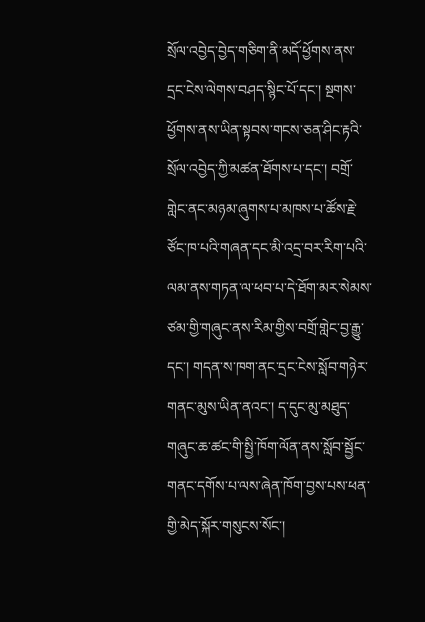སྲོལ་འབྱེད་བྱེད་གཅིག་ནི་མདོ་ཕྱོགས་ནས་དྲང་ངེས་ལེགས་བཤད་སྙིང་པོ་དང་། སྔགས་ཕྱོགས་ནས་ཡིན་སྟབས་གངས་ཅན་ཤིང་རྟའི་སྲོལ་འབྱེད་ཀྱི་མཚན་ཐོགས་པ་དང་། བགྲོ་གླེང་ནང་མཉམ་ཞུགས་པ་མཁས་པ་ཚོས་རྗེ་ཙོང་ཁ་པའི་གཞན་དང་མི་འདྲ་བར་རིག་པའི་ལམ་ནས་གཏན་ལ་ཕབ་པ་དེ་ཐོག་མར་སེམས་ཙམ་གྱི་གཞུང་ནས་རིམ་གྱིས་བགྲོ་གླེང་བྱ་རྒྱུ་དང་། གདན་ས་ཁག་ནང་དྲང་ངེས་སློབ་གཉེར་གནང་མུས་ཡིན་ནའང་། ད་དུང་མུ་མཐུད་གཞུང་ཆ་ཚང་གི་སྤྱི་ཁོག་ལོན་ནས་སློབ་སྦྱོང་གནང་དགོས་པ་ལས་ཞེན་ཁོག་བྱས་པས་ཕན་གྱི་མེད་སྐོར་གསུངས་སོང་།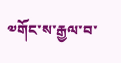༧གོང་ས་རྒྱལ་བ་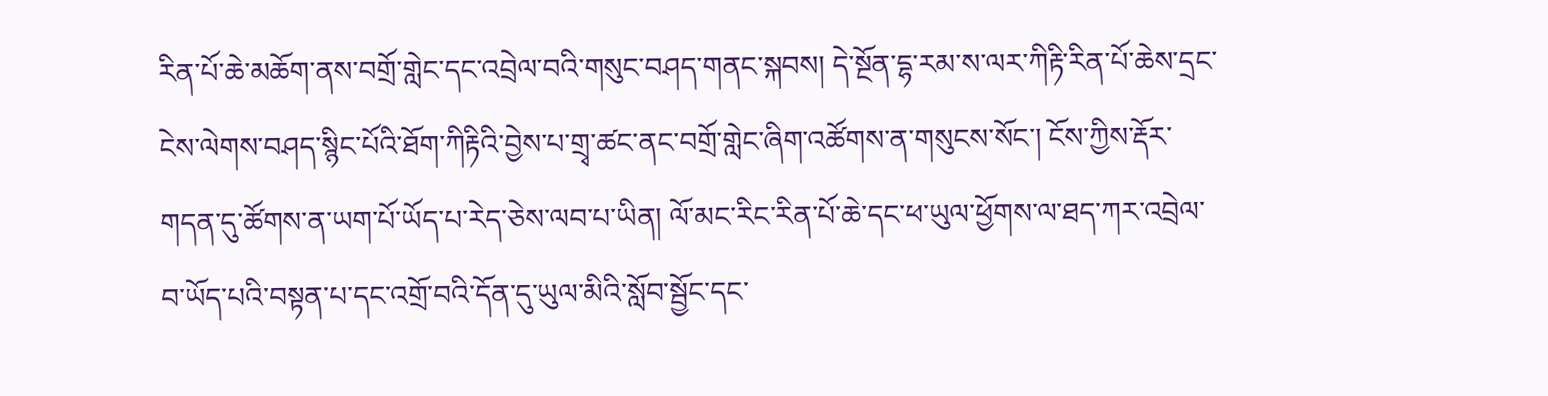རིན་པོ་ཆེ་མཆོག་ནས་བགྲོ་གླེང་དང་འབྲེལ་བའི་གསུང་བཤད་གནང་སྐབས། དེ་སྔོན་དྷ་རམ་ས་ལར་ཀིརྟི་རིན་པོ་ཆེས་དྲང་ངེས་ལེགས་བཤད་སྙིང་པོའི་ཐོག་ཀིརྟིའི་བྱེས་པ་གྲྭ་ཚང་ནང་བགྲོ་གླེང་ཞིག་འཚོགས་ན་གསུངས་སོང་། ངོས་ཀྱིས་རྡོར་གདན་དུ་ཚོགས་ན་ཡག་པོ་ཡོད་པ་རེད་ཅེས་ལབ་པ་ཡིན། ལོ་མང་རིང་རིན་པོ་ཆེ་དང་ཕ་ཡུལ་ཕྱོགས་ལ་ཐད་ཀར་འབྲེལ་བ་ཡོད་པའི་བསྟན་པ་དང་འགྲོ་བའི་དོན་དུ་ཡུལ་མིའི་སློབ་སྦྱོང་དང་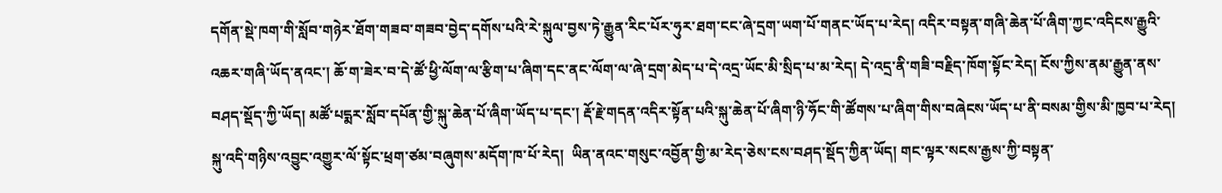དགོན་སྡེ་ཁག་གི་སློབ་གཉེར་ཐོག་གཟབ་གཟབ་བྱེད་དགོས་པའི་རེ་སྐུལ་བྱས་ཏེ་རྒྱུན་རིང་པོར་ཧུར་ཐག་ངང་ཞེ་དྲག་ཡག་པོ་གནང་ཡོད་པ་རེད། འདིར་བསྟན་གཞི་ཆེན་པོ་ཞིག་ཀྱང་འདིངས་རྒྱུའི་འཆར་གཞི་ཡོད་ནའང་། ཆོ་ག་ཟེར་བ་དེ་ཚོ་ཕྱི་ལོག་ལ་རྩིག་པ་ཞིག་དང་ནང་ལོག་ལ་ཞེ་དྲག་མེད་པ་དེ་འདྲ་ཡོང་མི་སྲིད་པ་མ་རེད། དེ་འདྲ་ནི་གཟི་བརྗིད་ཁོག་སྟོང་རེད། ངོས་ཀྱིས་ནམ་རྒྱུན་ནས་བཤད་སྡོད་ཀྱི་ཡོད། མཚོ་པདྨར་སློབ་དཔོན་གྱི་སྐུ་ཆེན་པོ་ཞིག་ཡོད་པ་དང་། རྡོ་རྗེ་གདན་འདིར་སྟོན་པའི་སྐུ་ཆེན་པོ་ཞིག་ཉི་ཧོང་གི་ཚོགས་པ་ཞིག་གིས་བཞེངས་ཡོད་པ་ནི་བསམ་གྱིས་མི་ཁྱབ་པ་རེད། སྐུ་འདི་གཉིས་འབྱུང་འགྱུར་ལོ་སྟོང་ཕྲག་ཙམ་བཞུགས་མདོག་ཁ་པོ་རེད།  ཡིན་ནའང་གསུང་འབྱོན་གྱི་མ་རེད་ཅེས་ངས་བཤད་སྡོད་ཀྱིན་ཡོད། གང་ལྟར་སངས་རྒྱས་ཀྱི་བསྟན་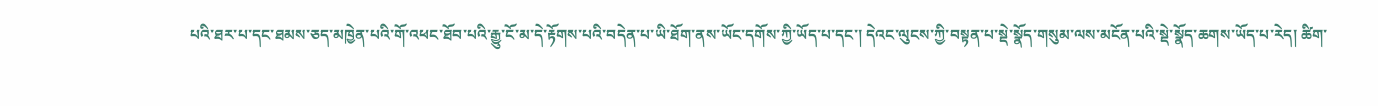པའི་ཐར་པ་དང་ཐམས་ཅད་མཁྱེན་པའི་གོ་འཕང་ཐོབ་པའི་རྒྱུ་ངོ་མ་དེ་རྟོགས་པའི་བདེན་པ་ཡི་ཐོག་ནས་ཡོང་དགོས་ཀྱི་ཡོད་པ་དང་། དེའང་ལུངས་ཀྱི་བསྟན་པ་སྡེ་སྣོད་གསུམ་ལས་མངོན་པའི་སྡེ་སྣོད་ཆགས་ཡོད་པ་རེད། ཚིག་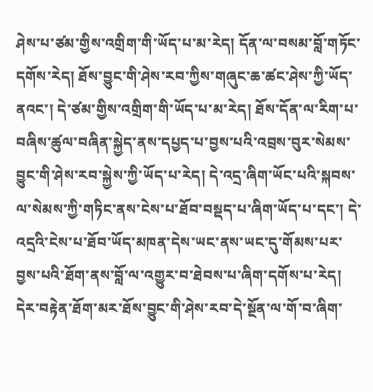ཤེས་པ་ཙམ་གྱིས་འགྲིག་གི་ཡོད་པ་མ་རེད། དོན་ལ་བསམ་བློ་གཏོང་དགོས་རེད། ཐོས་བྱུང་གི་ཤེས་རབ་ཀྱིས་གཞུང་ཆ་ཚང་ཤེས་ཀྱི་ཡོད་ནའང་། དེ་ཙམ་གྱིས་འགྲིག་གི་ཡོད་པ་མ་རེད། ཐོས་དོན་ལ་རིག་པ་བཞིས་ཚུལ་བཞིན་སྐྱེད་ནས་དཔྱད་པ་བྱས་པའི་འབྲས་བུར་སེམས་བྱུང་གི་ཤེས་རབ་སྐྱེས་ཀྱི་ཡོད་པ་རེད། དེ་འདྲ་ཞིག་ཡོང་པའི་སྐབས་ལ་སེམས་ཀྱི་གཏིང་ནས་ངེས་པ་ཐོབ་བསྡད་པ་ཞིག་ཡོད་པ་དང་། དེ་འདྲའི་ངེས་པ་ཐོབ་ཡོད་མཁན་དེས་ཡང་ནས་ཡང་དུ་གོམས་པར་བྱས་པའི་ཐོག་ནས་བློ་ལ་འགྱུར་བ་ཐེབས་པ་ཞིག་དགོས་པ་རེད། དེར་བརྟེན་ཐོག་མར་ཐོས་བྱུང་གི་ཤེས་རབ་དེ་སྔོན་ལ་གོ་བ་ཞིག་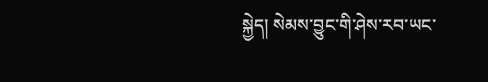སྐྱེད། སེམས་བྱུང་གི་ཤེས་རབ་ཡང་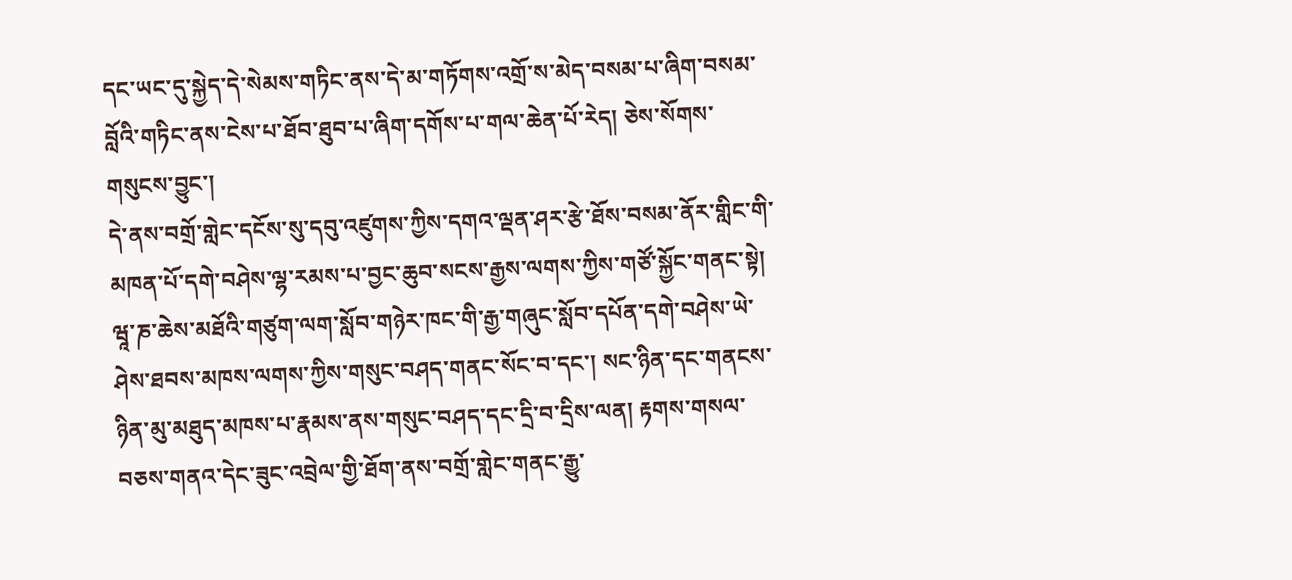དང་ཡང་དུ་སྐྱེད་དེ་སེམས་གཏིང་ནས་དེ་མ་གཏོགས་འགྲོ་ས་མེད་བསམ་པ་ཞིག་བསམ་བློའི་གཏིང་ནས་ངེས་པ་ཐོབ་ཐུབ་པ་ཞིག་དགོས་པ་གལ་ཆེན་པོ་རེད། ཅེས་སོགས་གསུངས་བྱུང་།
དེ་ནས་བགྲོ་གླེང་དངོས་སུ་དབུ་འཛུགས་ཀྱིས་དགའ་ལྡན་ཤར་རྩེ་ཐོས་བསམ་ནོར་གླིང་གི་མཁན་པོ་དགེ་བཤེས་ལྷ་རམས་པ་བྱང་ཆུབ་སངས་རྒྱས་ལགས་ཀྱིས་གཙོ་སྐྱོང་གནང་སྟེ། ཝཱ་ཎ་ཆེས་མཐོའི་གཙུག་ལག་སློབ་གཉེར་ཁང་གི་རྒྱ་གཞུང་སློབ་དཔོན་དགེ་བཤེས་ཡེ་ཤེས་ཐབས་མཁས་ལགས་ཀྱིས་གསུང་བཤད་གནང་སོང་བ་དང་། སང་ཉིན་དང་གནངས་ཉིན་མུ་མཐུད་མཁས་པ་རྣམས་ནས་གསུང་བཤད་དང་དྲི་བ་དྲིས་ལན། རྟགས་གསལ་བཅས་གནའ་དེང་ཟུང་འབྲེལ་གྱི་ཐོག་ནས་བགྲོ་གླེང་གནང་རྒྱུ་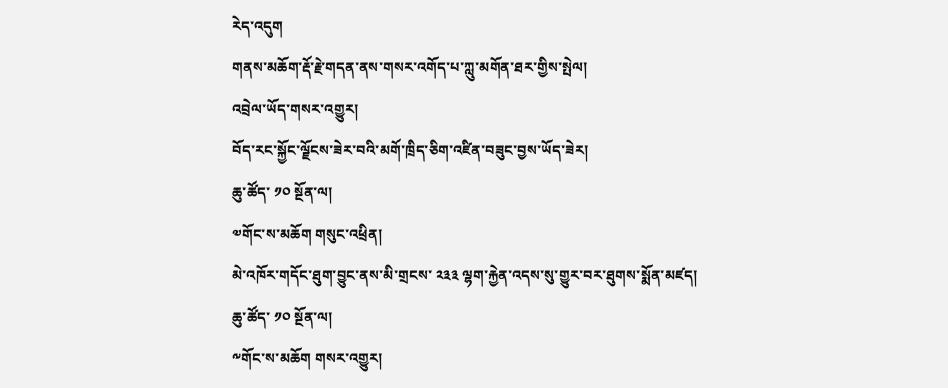རེད་འདུག
གནས་མཆོག་རྡོ་རྗེ་གདན་ནས་གསར་འགོད་པ་ཀླུ་མགོན་ཐར་གྱིས་སྤེལ།
འབྲེལ་ཡོད་གསར་འགྱུར།
བོད་རང་སྐྱོང་ལྗོངས་ཟེར་བའི་མགོ་ཁྲིད་ཅིག་འཛིན་བཟུང་བྱས་ཡོད་ཟེར།
ཆུ་ཚོད་ ༡༠ སྔོན་ལ།
༧གོང་ས་མཆོག གསུང་འཕྲིན།
མེ་འཁོར་གདོང་ཐུག་བྱུང་ནས་མི་གྲངས་ ༢༣༣ ལྷག་རྐྱེན་འདས་སུ་གྱུར་བར་ཐུགས་སྨོན་མཛད།
ཆུ་ཚོད་ ༡༠ སྔོན་ལ།
༸གོང་ས་མཆོག གསར་འགྱུར།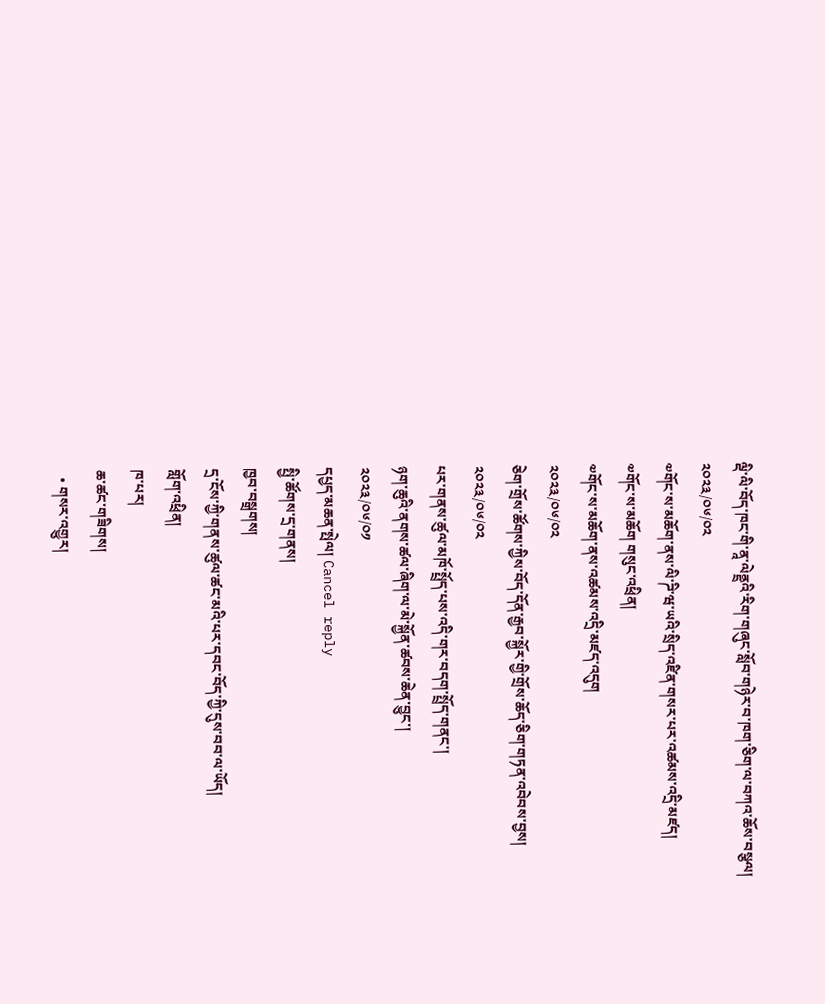ལྡི་ལི་བོད་ཁང་གི་ནཱ་ལེནྡྲའི་རིག་གཞུང་སློབ་གཉེར་བ་ཁག་ཅིག་ལ་བཀའ་ཆོས་བསྩལ།
༢༠༢༣/༠༦/༠༢
༧གོང་ས་མཆོག་ནས་ལི་ཌི་ཝ་ཡའི་སྲིད་འཛིན་གསར་པར་འཚམས་འདྲི་མཛད།
༧གོང་ས་མཆོག གསུང་འཕྲིན།
༧གོང་ས་མཆོག་ནས་འཚམས་འདྲི་མཛད་འདུག
༢༠༢༣/༠༦/༠༢
ཅེག་གྲོས་ཚོགས་ཀྱིས་བོད་དོན་རྒྱབ་སྐྱོར་གྱི་གྲོས་ཆོད་ཅིག་གཏན་འབེབས་བྱས།
༢༠༢༣/༠༦/༠༢
པར་གནས་ཚུལ་མཁོ་སྤྲོད་པས་འདི་གར་བདག་སྤྲོད་གནང་།
ཉག་ཆུའི་ནགས་ཚལ་ཞིག་ལ་མེ་སྐྱོན་ཚབས་ཆེན་བྱུང་།
༢༠༢༣/༠༦/༠༡
དཔྱད་མཆན་སྤེལ། Cancel reply
སྤྱི་ཚོགས་དྲ་གནས།
ཁྱབ་བསྒྲགས།
དྲ་ངོས་ཀྱི་གནས་ཚུལ་ཚང་མའི་པར་དབང་བོད་ཀྱི་དུས་བབ་ལ་ཡོད།
གློག་འཕྲིན།
ཁ་པར།
ཆ་ཚང་གཟིགས།
  • གསར་འགྱུར།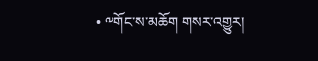• ༸གོང་ས་མཆོག གསར་འགྱུར།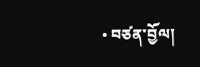• བཙན་བྱོལ།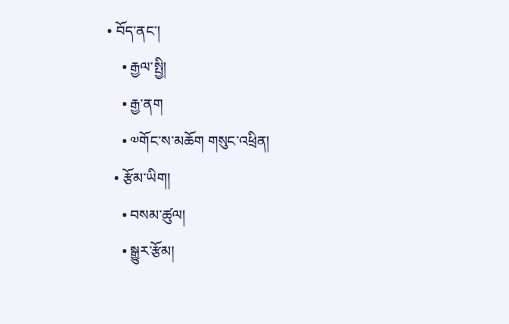• བོད་ནང་།
    • རྒྱལ་སྤྱི།
    • རྒྱ་ནག
    • ༧གོང་ས་མཆོག གསུང་འཕྲིན།
  • རྩོམ་ཡིག།
    • བསམ་ཚུལ།
    • སྒྱུར་རྩོམ།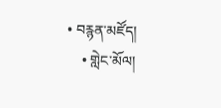• བརྙན་མཛོད།
    • གླེང་མོལ།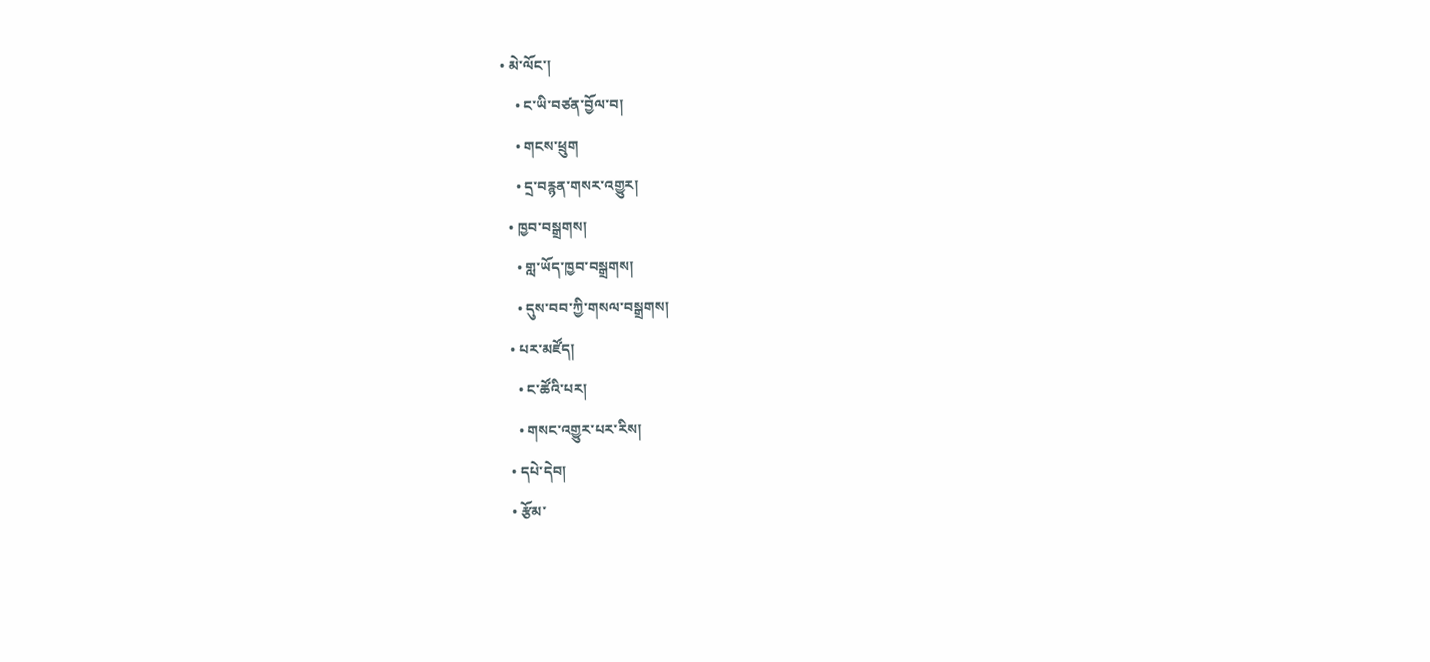• མེ་ལོང་།
    • ང་ཡི་བཙན་བྱོལ་བ།
    • གངས་ཕྲུག
    • དྲ་བརྙན་གསར་འགྱུར།
  • ཁྱབ་བསྒྲགས།
    • གླ་ཡོད་ཁྱབ་བསྒྲགས།
    • དུས་བབ་ཀྱི་གསལ་བསྒྲགས།
  • པར་མཛོད།
    • ང་ཚོའི་པར།
    • གསང་འགྱུར་པར་རིས།
  • དཔེ་དེབ།
  • རྩོམ་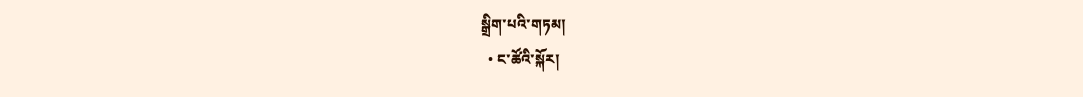སྒྲིག་པའི་གཏམ།
  • ང་ཚོའི་སྐོར།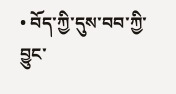• བོད་ཀྱི་དུས་བབ་ཀྱི་བྱུང་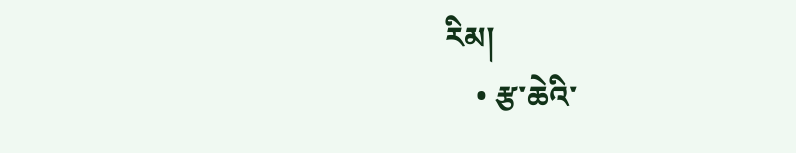རིམ།
    • རྩ་ཆེའི་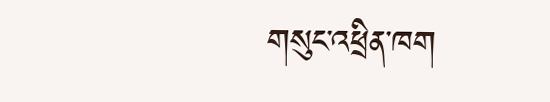གསུང་འཕྲིན་ཁག